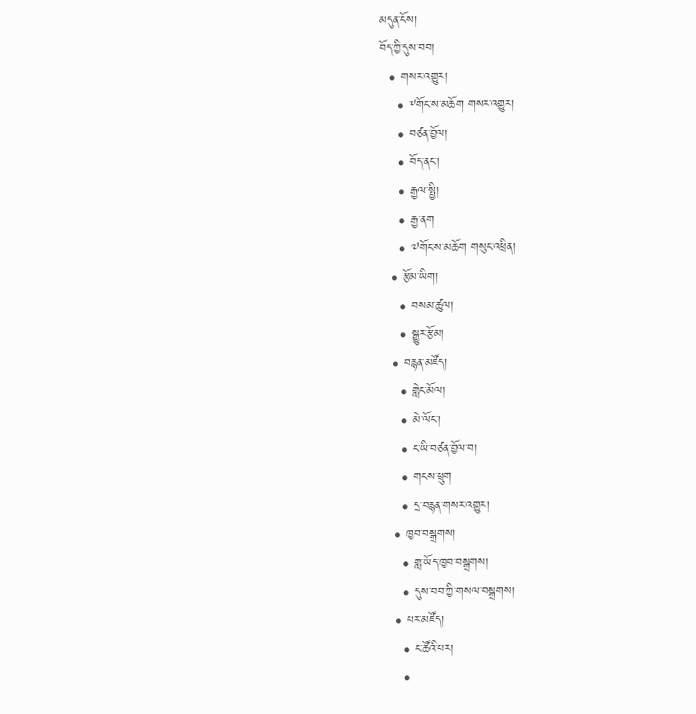མདུན་ངོས།
བོད་ཀྱི་དུས་བབ།
  • གསར་འགྱུར།
    • ༸གོང་ས་མཆོག གསར་འགྱུར།
    • བཙན་བྱོལ།
    • བོད་ནང་།
    • རྒྱལ་སྤྱི།
    • རྒྱ་ནག
    • ༧གོང་ས་མཆོག གསུང་འཕྲིན།
  • རྩོམ་ཡིག།
    • བསམ་ཚུལ།
    • སྒྱུར་རྩོམ།
  • བརྙན་མཛོད།
    • གླེང་མོལ།
    • མེ་ལོང་།
    • ང་ཡི་བཙན་བྱོལ་བ།
    • གངས་ཕྲུག
    • དྲ་བརྙན་གསར་འགྱུར།
  • ཁྱབ་བསྒྲགས།
    • གླ་ཡོད་ཁྱབ་བསྒྲགས།
    • དུས་བབ་ཀྱི་གསལ་བསྒྲགས།
  • པར་མཛོད།
    • ང་ཚོའི་པར།
    •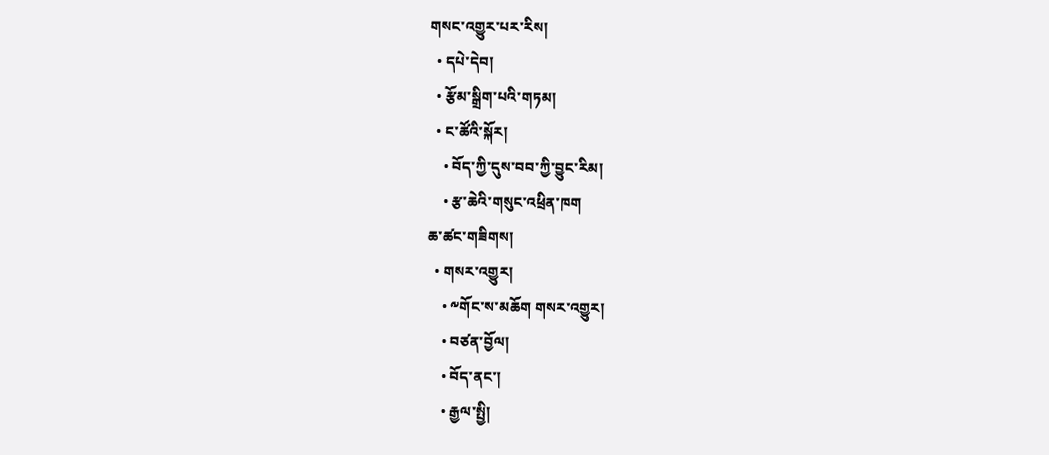གསང་འགྱུར་པར་རིས།
  • དཔེ་དེབ།
  • རྩོམ་སྒྲིག་པའི་གཏམ།
  • ང་ཚོའི་སྐོར།
    • བོད་ཀྱི་དུས་བབ་ཀྱི་བྱུང་རིམ།
    • རྩ་ཆེའི་གསུང་འཕྲིན་ཁག
ཆ་ཚང་གཟིགས།
  • གསར་འགྱུར།
    • ༸གོང་ས་མཆོག གསར་འགྱུར།
    • བཙན་བྱོལ།
    • བོད་ནང་།
    • རྒྱལ་སྤྱི།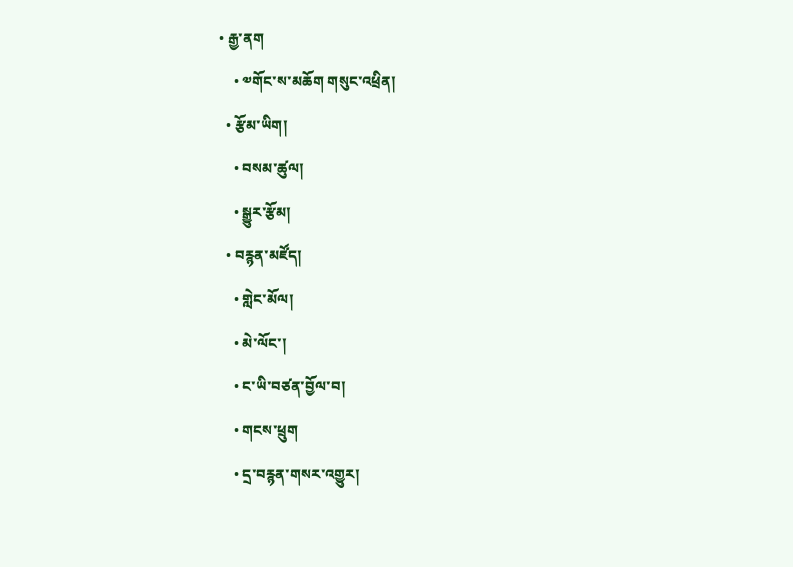• རྒྱ་ནག
    • ༧གོང་ས་མཆོག གསུང་འཕྲིན།
  • རྩོམ་ཡིག།
    • བསམ་ཚུལ།
    • སྒྱུར་རྩོམ།
  • བརྙན་མཛོད།
    • གླེང་མོལ།
    • མེ་ལོང་།
    • ང་ཡི་བཙན་བྱོལ་བ།
    • གངས་ཕྲུག
    • དྲ་བརྙན་གསར་འགྱུར།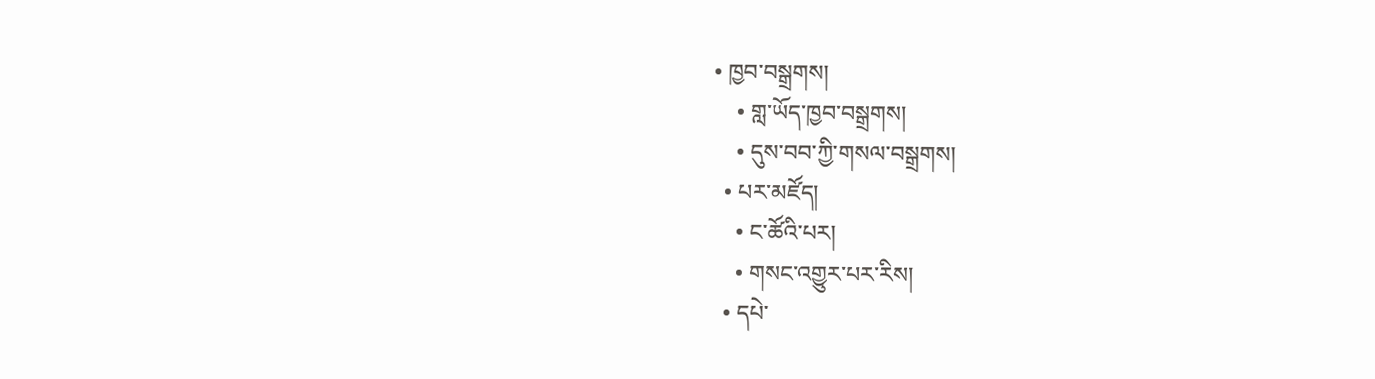• ཁྱབ་བསྒྲགས།
    • གླ་ཡོད་ཁྱབ་བསྒྲགས།
    • དུས་བབ་ཀྱི་གསལ་བསྒྲགས།
  • པར་མཛོད།
    • ང་ཚོའི་པར།
    • གསང་འགྱུར་པར་རིས།
  • དཔེ་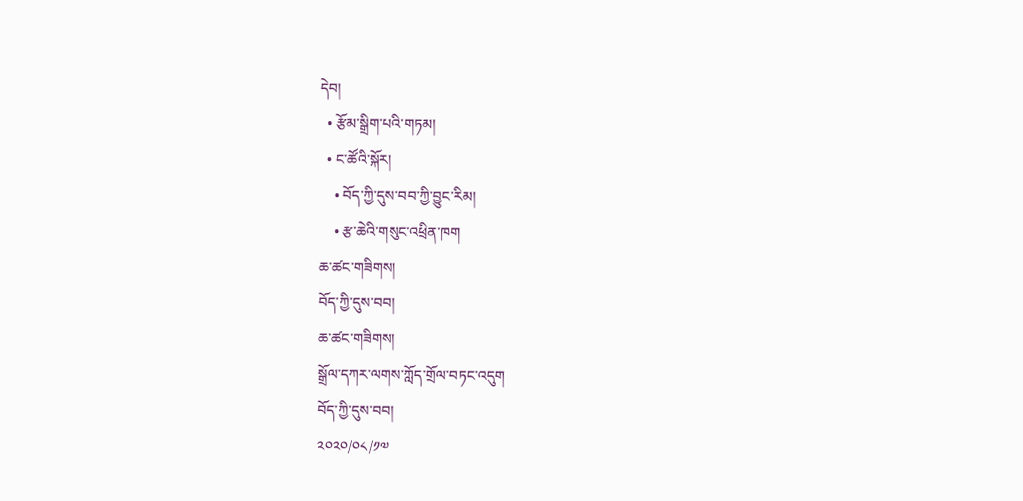དེབ།
  • རྩོམ་སྒྲིག་པའི་གཏམ།
  • ང་ཚོའི་སྐོར།
    • བོད་ཀྱི་དུས་བབ་ཀྱི་བྱུང་རིམ།
    • རྩ་ཆེའི་གསུང་འཕྲིན་ཁག
ཆ་ཚང་གཟིགས།
བོད་ཀྱི་དུས་བབ།
ཆ་ཚང་གཟིགས།
སྒྲོལ་དཀར་ལགས་ཀློད་གྲོལ་བཏང་འདུག
བོད་ཀྱི་དུས་བབ།
༢༠༢༠/༠༨/༡༧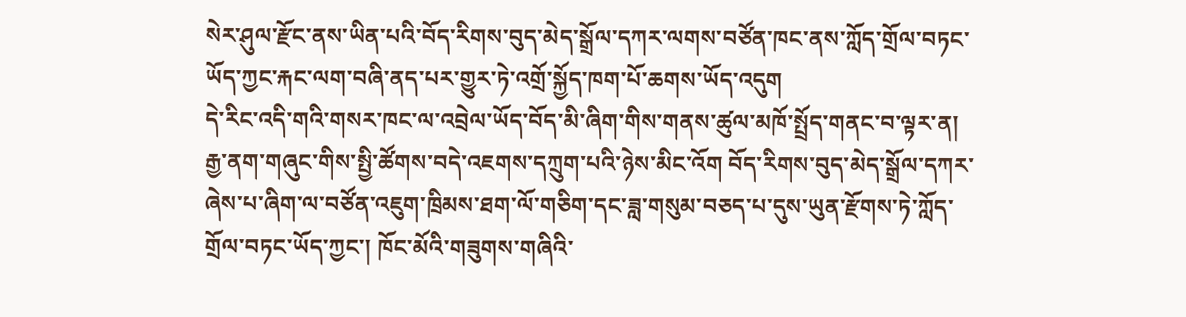སེར་ཤུལ་རྫོང་ནས་ཡིན་པའི་བོད་རིགས་བུད་མེད་སྒྲོལ་དཀར་ལགས་བཙོན་ཁང་ནས་ཀློད་གྲོལ་བཏང་ཡོད་ཀྱང་རྐང་ལག་བཞི་ནད་པར་གྱུར་ཏེ་འགྲོ་སྐྱོད་ཁག་པོ་ཆགས་ཡོད་འདུག
དེ་རིང་འདི་གའི་གསར་ཁང་ལ་འབྲེལ་ཡོད་བོད་མི་ཞིག་གིས་གནས་ཚུལ་མཁོ་སྤྲོད་གནང་བ་ལྟར་ན། རྒྱ་ནག་གཞུང་གིས་སྤྱི་ཚོགས་བདེ་འཇགས་དཀྲུག་པའི་ཉེས་མིང་འོག བོད་རིགས་བུད་མེད་སྒྲོལ་དཀར་ཞེས་པ་ཞིག་ལ་བཙོན་འཇུག་ཁྲིམས་ཐག་ལོ་གཅིག་དང་ཟླ་གསུམ་བཅད་པ་དུས་ཡུན་རྫོགས་ཏེ་ཀློད་གྲོལ་བཏང་ཡོད་ཀྱང་། ཁོང་མོའི་གཟུགས་གཞིའི་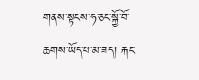གནས་སྟངས་ཧ་ཅང་སྐྱོ་བོ་ཆགས་ཡོད་པ་མ་ཟད། རྐང་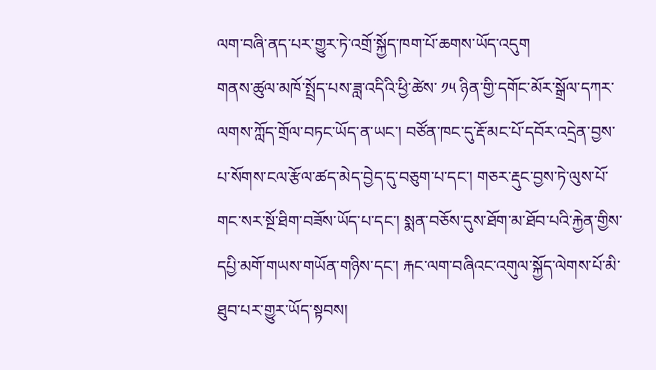ལག་བཞི་ནད་པར་གྱུར་ཏེ་འགྲོ་སྐྱོད་ཁག་པོ་ཆགས་ཡོད་འདུག
གནས་ཚུལ་མཁོ་སྤྲོད་པས་ཟླ་འདིའི་ཕྱི་ཚེས་ ༡༥ ཉིན་གྱི་དགོང་མོར་སྒྲོལ་དཀར་ལགས་ཀློད་གྲོལ་བཏང་ཡོད་ན་ཡང་། བཙོན་ཁང་དུ་རྡོ་མང་པོ་དབོར་འདྲེན་བྱས་པ་སོགས་ངལ་རྩོལ་ཚད་མེད་བྱེད་དུ་བཅུག་པ་དང་། གཅར་རྡུང་བྱས་ཏེ་ལུས་པོ་གང་སར་སྔོ་ཐིག་བཟོས་ཡོད་པ་དང་། སྨན་བཅོས་དུས་ཐོག་མ་ཐོབ་པའི་རྐྱེན་གྱིས་དཔྱི་མགོ་གཡས་གཡོན་གཉིས་དང་། རྐང་ལག་བཞིའང་འགུལ་སྐྱོད་ལེགས་པོ་མི་ཐུབ་པར་གྱུར་ཡོད་སྟབས།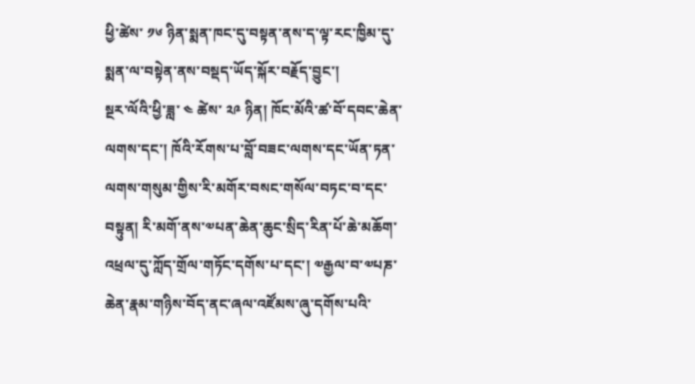ཕྱི་ཚེས་ ༡༦ ཉིན་སྨན་ཁང་དུ་བསྟན་ནས་ད་ལྟ་རང་ཁྱིམ་དུ་སྨན་ལ་བསྟེན་ནས་བསྡད་ཡོད་སྐོར་བརྗོད་བྱུང་།
སྔར་ལོའི་ཕྱི་ཟླ་ ༤ ཚེས་ ༢༩ ཉིན། ཁོང་མོའི་ཚ་བོ་དབང་ཆེན་ལགས་དང་། ཁོའི་རོགས་པ་བློ་བཟང་ལགས་དང་ཡོན་ཏན་ལགས་གསུམ་གྱིས་རི་མགོར་བསང་གསོལ་བཏང་བ་དང་བསྟུན། རི་མགོ་ནས་༧པན་ཆེན་ཆུང་སྲིད་རིན་པོ་ཆེ་མཆོག་འཕྲལ་དུ་ཀློད་གྲོལ་གཏོང་དགོས་པ་དང་། ༧རྒྱལ་བ་༧པཎ་ཆེན་རྣམ་གཉིས་བོད་ནང་ཞལ་འཛོམས་ཞུ་དགོས་པའི་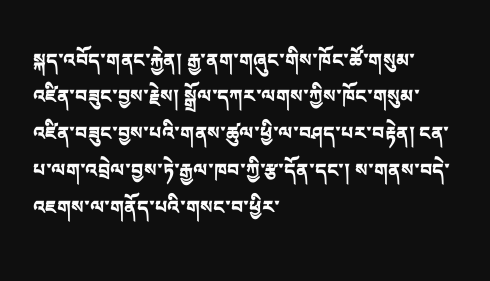སྐད་འབོད་གནང་རྐྱེན། རྒྱ་ནག་གཞུང་གིས་ཁོང་ཚོ་གསུམ་འཛིན་བཟུང་བྱས་རྗེས། སྒྲོལ་དཀར་ལགས་ཀྱིས་ཁོང་གསུམ་འཛིན་བཟུང་བྱས་པའི་གནས་ཚུལ་ཕྱི་ལ་བཤད་པར་བརྟེན། ངན་པ་ལག་འབྲེལ་བྱས་ཏེ་རྒྱལ་ཁབ་ཀྱི་རྩ་དོན་དང་། ས་གནས་བདེ་འཇགས་ལ་གནོད་པའི་གསང་བ་ཕྱིར་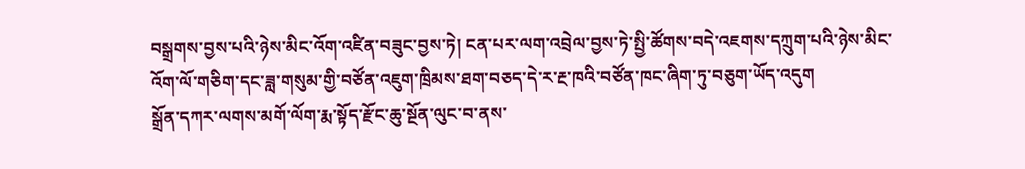བསྒྲགས་བྱས་པའི་ཉེས་མིང་འོག་འཛིན་བཟུང་བྱས་ཏེ། ངན་པར་ལག་འབྲེལ་བྱས་ཏེ་སྤྱི་ཚོགས་བདེ་འཇགས་དཀྲུག་པའི་ཉེས་མིང་འོག་ལོ་གཅིག་དང་ཟླ་གསུམ་གྱི་བཙོན་འཇུག་ཁྲིམས་ཐག་བཅད་དེ་ར་རྔ་ཁའི་བཙོན་ཁང་ཞིག་ཏུ་བཅུག་ཡོད་འདུག
སྒྲོན་དཀར་ལགས་མགོ་ལོག་རྨ་སྟོད་རྫོང་ཆུ་སྔོན་ལུང་བ་ནས་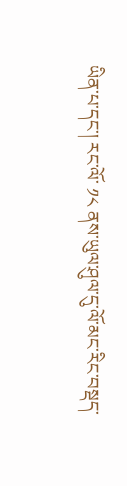ཡིན་པ་དང་། རང་ལོ་ ༡༨ ནས་ཡུལ་ཤུལ་དུ་ལོ་མང་རིང་བསྡད་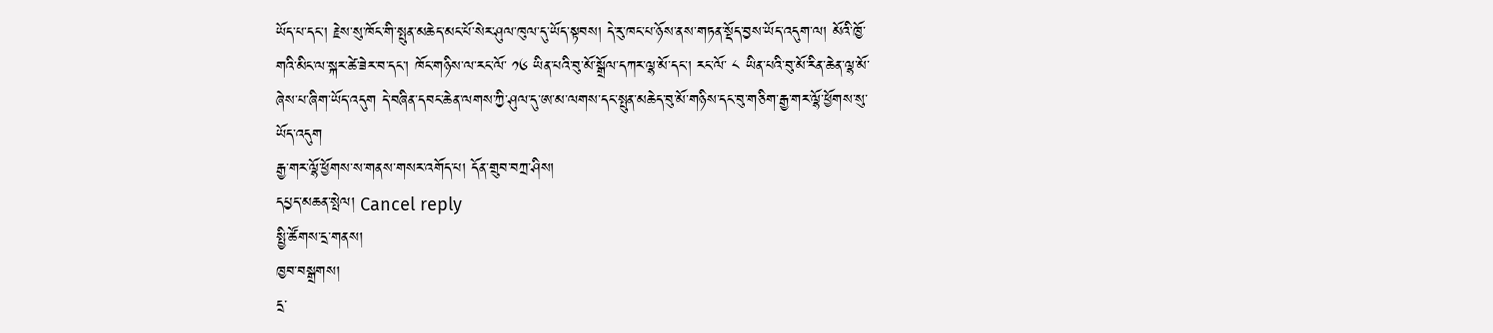ཡོད་པ་དང་། རྗེས་སུ་ཁོང་གི་སྤུན་མཆེད་མང་པོ་སེར་ཤུལ་ཁུལ་དུ་ཡོད་སྟབས། དེ་རུ་ཁང་པ་ཉོས་ནས་གཏན་སྡོད་བྱས་ཡོད་འདུག་ལ། མོའི་ཁྱོ་གའི་མིང་ལ་སྐར་ཚེ་ཟེར་བ་དང་། ཁོང་གཉིས་ལ་རང་ལོ་ ༡༦ ཡིན་པའི་བུ་མོ་སྒྲོལ་དཀར་ལྷ་མོ་དང་། རང་ལོ་ ༨ ཡིན་པའི་བུ་མོ་རིན་ཆེན་ལྷ་མོ་ཞེས་པ་ཞིག་ཡོད་འདུག དེ་བཞིན་དབང་ཆེན་ལགས་ཀྱི་ཤུལ་དུ་ཨ་མ་ལགས་དང་སྤུན་མཆེད་བུ་མོ་གཉིས་དང་བུ་གཅིག་རྒྱ་གར་ལྷོ་ཕྱོགས་སུ་ཡོད་འདུག
རྒྱ་གར་ལྷོ་ཕྱོགས་ས་གནས་གསར་འགོད་པ། དོན་གྲུབ་བཀྲ་ཤིས།
དཔྱད་མཆན་སྤེལ། Cancel reply
སྤྱི་ཚོགས་དྲ་གནས།
ཁྱབ་བསྒྲགས།
དྲ་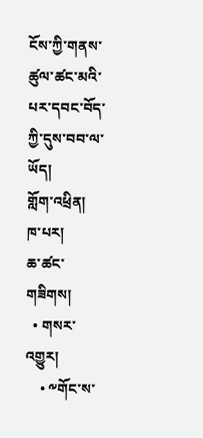ངོས་ཀྱི་གནས་ཚུལ་ཚང་མའི་པར་དབང་བོད་ཀྱི་དུས་བབ་ལ་ཡོད།
གློག་འཕྲིན།
ཁ་པར།
ཆ་ཚང་གཟིགས།
  • གསར་འགྱུར།
    • ༸གོང་ས་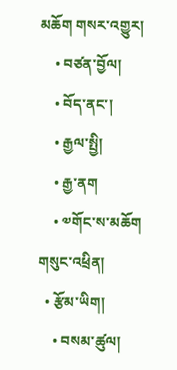མཆོག གསར་འགྱུར།
    • བཙན་བྱོལ།
    • བོད་ནང་།
    • རྒྱལ་སྤྱི།
    • རྒྱ་ནག
    • ༧གོང་ས་མཆོག གསུང་འཕྲིན།
  • རྩོམ་ཡིག།
    • བསམ་ཚུལ།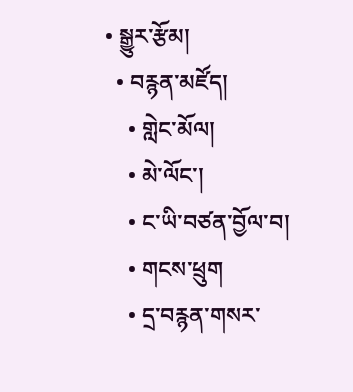• སྒྱུར་རྩོམ།
  • བརྙན་མཛོད།
    • གླེང་མོལ།
    • མེ་ལོང་།
    • ང་ཡི་བཙན་བྱོལ་བ།
    • གངས་ཕྲུག
    • དྲ་བརྙན་གསར་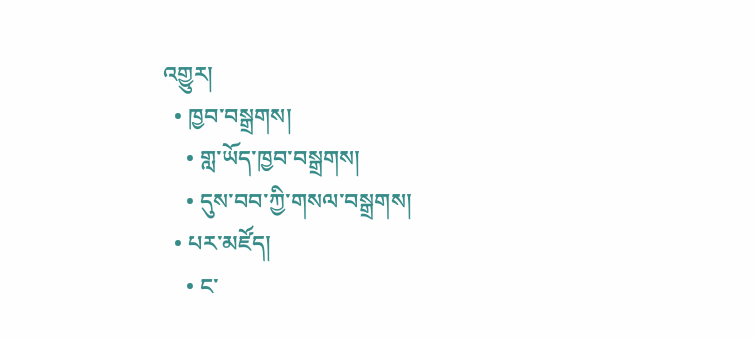འགྱུར།
  • ཁྱབ་བསྒྲགས།
    • གླ་ཡོད་ཁྱབ་བསྒྲགས།
    • དུས་བབ་ཀྱི་གསལ་བསྒྲགས།
  • པར་མཛོད།
    • ང་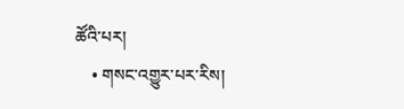ཚོའི་པར།
    • གསང་འགྱུར་པར་རིས།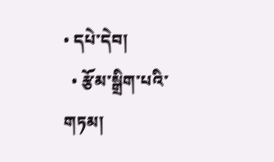• དཔེ་དེབ།
  • རྩོམ་སྒྲིག་པའི་གཏམ།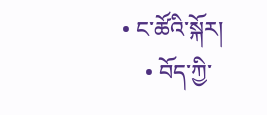• ང་ཚོའི་སྐོར།
    • བོད་ཀྱི་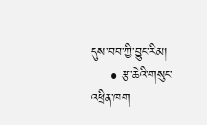དུས་བབ་ཀྱི་བྱུང་རིམ།
    • རྩ་ཆེའི་གསུང་འཕྲིན་ཁག